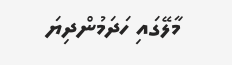މާލޭގައި ހަދަމުންދިޔަ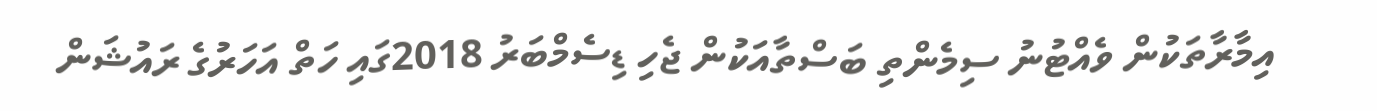އިމާރާތަކުން ވެއްޓުނު ސިމެންތި ބަސްތާއަކުން ޖެހި ޑިސެމްބަރު 2018ގައި ހަތް އަހަރުގެ ރައުޝަން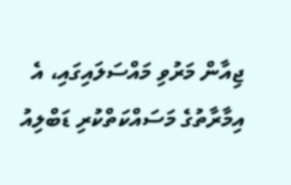ޖިއާން މަރުވި މައްސަލައިގައި، އެ އިމާރާތުގެ މަސައްކަތްކުރި ޑަބްލިއު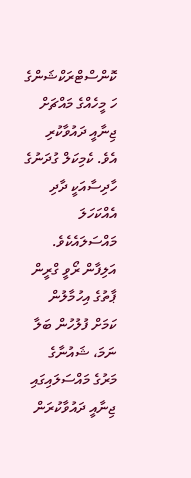ކޮންސްޓްރަކްޝަންގެ ހަ މީހެއްގެ މައްޗަށް ޖިނާއީ ދައުވާކުރި އެވެ. ކެމިކަލް ގުދަނުގެ ހާދިސާއަކީ ދާދި އެއްކަހަލަ މައްސަލައެކެވެ.
އަލިފާން ރޯވީ ގްރީން ޕާތުގެ އިހުމާލުން ކަމަށް ފުލުހުން ބަލާ ނަމަ، ޝައުނާގެ މަރުގެ މައްސަލައިގައި ޖިނާއީ ދައުވާކުރަން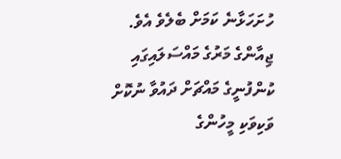ހުށަހަޅާނެ ކަމަށް ބެލެވެ އެވެ. ޖިއާންގެ މަރުގެ މައްސަލައިގައި ކުންފުނީގެ މައްޗަށް ދައުވާ ނުކޮށް ވަކިވަކި މީހުންގެ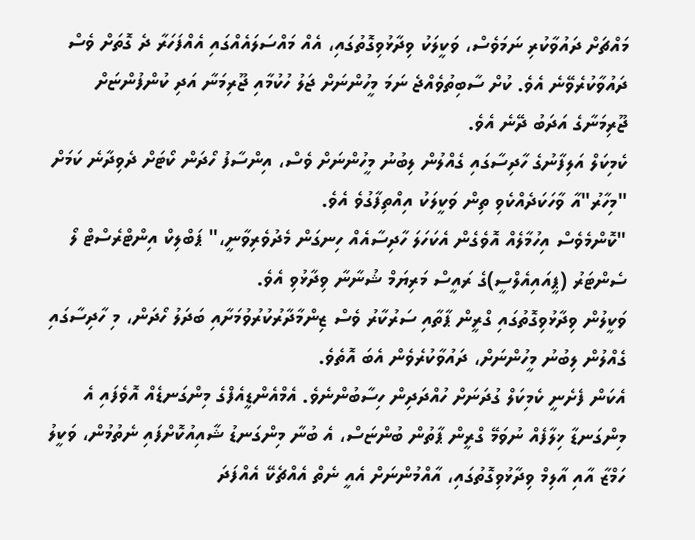މައްޗަށް ދައުވާކުރި ނަމަވެސް، ވަކީލަކު ވިދާޅުވިގޮތުގައި، އެއް މައްސަލައެއްގައި އެއްފަހަރާ ދެ ގޮތަށް ވެސް ދައުވާކުރެވޭނެ އެވެ. ކުށް ސާބިތުވެއްޖެ ނަމަ މީހުންނަށް ޖަލު ހުކުމާއި ޖޫރިމަނާ އަދި ކުންފުންޏަށް ޖޫރިމަނާގެ އަދަބު ދޭނެ އެވެ.
ކެމިކަލް އަލިފާނުގެ ހާދިސާގައި ގެއްލުން ލިބުނު މީހުންނަށް ވެސް، އިންސާފު ހޯދަން ކޯޓަށް ދެވިދާނެ ކަމަށް "މިހާރު"އާ ވާހަކަދެއްކެވި ތިން ވަކީލަކު އިއްތިފާގުވެ އެވެ.
"ކޮންމެވެސް އިހުމާލެއް އޮވެގެން އެކަހަލަ ހާދިސާއެއް ހިނގަން މެދުވެރިވާނީ،" ޕަބްލިކް އިންޓްރެސްޓް ލޯ ސެންޓަރު (ޕީއައިއެލްސީ)ގެ ރައީސް މަރިޔަމް ޝުނާނާ ވިދާޅުވި އެވެ.
ވަކީލުން ވިދާޅުވިގޮތުގައި ގްރީން ޕާތާއި ސަރުކާރު ވެސް ޒިންމާދާރުކުރުވުމަށާއި ބަދަލު ހޯދަން، މި ހާދިސާގައި ގެއްލުން ލިބުނު މީހުންނަށް، ދައުވާކުރެވެން އެބަ އޮތެވެ.
އެކަން ފެށެނީ ކެމިކަލް ގުދަނަށް ހުއްދަދިން ހިސާބުންނެވެ. އެމްއެންޑީއެފްގެ މިންގަނޑެއް އޮވެފައި އެ މިންގަނޑާ ޚިލާފެއް ނުވަމޭ ގްރީން ޕާތުން ބުންޏަސް، އެ ބުނާ މިންގަނޑު ޝާއިއުކޮށްފައި ނެތުމުން، ވަކީލު ހަމްޒާ އާއި އާލިމް ވިދާޅުވިގޮތުގައި، އާއްމުންނަށް އެއީ ނެތް އެއްޗެކޭ އެއްފަދަ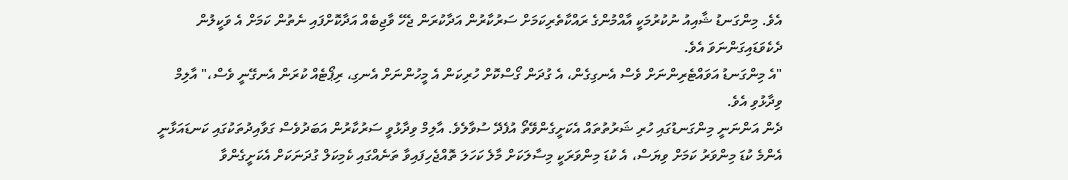އެވެ. މިންގަނޑު ޝާއިއު ނުކުރުމަކީ އާއްމުންގެ ރައްކާތެރިކަމަށް ސަރުކާރުން އަދާކުރަން ޖެހޭ ވާޖިބެއް އަދާކޮށްފައި ނެތުން ކަމަށް އެ ވަކީލުން ދެކެވަޑައިގަންނަވަ އެވެ.
"އެ މިންގަނޑު އަވައްޓެރިންނަށް ވެސް އެނގިގެން، އެ ގުދަން ގޯސްކޮށް ހުރިކަން އެ މީހުންނަށް އެނގި، ރިޕޯޓެއް ކުރަން އެނގޭނީ ވެސް،" އާލިމް ވިދާޅުވި އެވެ.
ދެން އަންނަނީ މިންގަނޑުގައި ހުރި ޝަރުތުތައް އެކަށީގެންވޭތޯ އުފެދޭ ސުވާލެވެ. އާލިމް ވިދާޅުވީ ސަރުކާރުން އަބަދުވެސް ގަވާއިދުތަކުގައި ކަނޑައަޅާނީ އެންމެ ކުޑަ މިންވަރު ކަމަށް ވިޔަސް، އެ ކުޑަ މިންވަރަކީ މިސާލަކަށް މާލެ ކަހަލަ ތޮއްޖެހިފައިވާ ތަނެއްގައި ކެމިކަލް ގުދަނަކަށް އެކަށީގެންވާ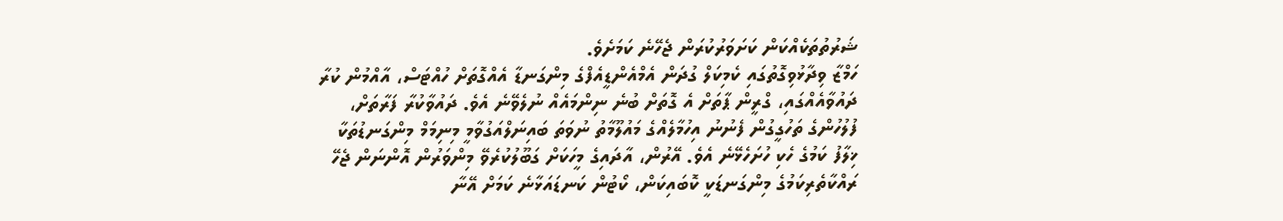ޝަރުތުތަކެއްކަން ކަށަވަރުކުރަން ޖެހޭނެ ކަމަށެވެ.
ހަމްޒާ ވިދާޅުވިގޮތުގައި ކެމިކަލް ގުދަން އެމްއެންޑީއެފްގެ މިންގަނޑާ އެއްގޮތަށް ހުއްޓަސް، އާއްމުން ކުރާ ދައުވާއެއްގައި، ގްރީން ޕާތަށް އެ ގޮތަށް ބުނެ ނިންމައެއް ނުލެވޭނެ އެވެ. ދައުވާކުރާ ފަރާތަށް، ފުލުހުންގެ ތަހުގީގުން ފެނުނު އިހުމާލެއްގެ މައުލޫމާތު ނުވަތަ ބައިނަލްއަގުވާމީ މިނިމަމް މިންގަނޑުތަކާ ޚިލާފު ކަމުގެ ހެކި ހުށަހެޅޭނެ އެވެ. އޭރުން، އާދައިގެ މީހަކަށް ގަބޫލުކުރެވޭ މިންވަރުން އޮންނަން ޖެހޭ ރައްކާތެރިކަމުގެ މިންގަނޑަކީ ކޮބައިކަން، ކޯޓުން ކަނޑައަޅާނެ ކަމަށް އޭނާ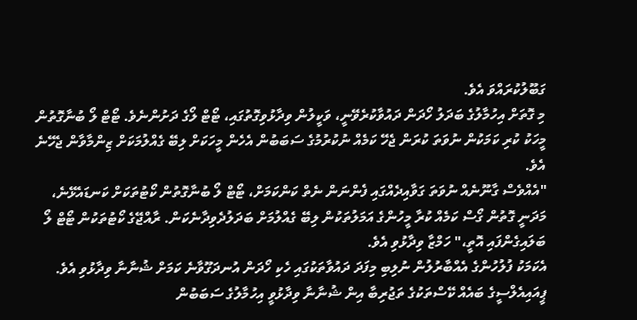ގަބޫލުކުރައްވަ އެވެ.
މި ގޮތަށް އިހުމާލުގެ ބަދަލު ހޯދަން ދައުވާކުރެވޭނީ، ވަކީލުން ވިދާޅުވިގޮތުގައި، ޓޯޓް ލޯގެ ދަށުންނެވެ. ޓޯޓް ލޯ ބުނާގޮތުން މީހަކު ކުރި ކަމަކުން ނުވަތަ ކުރަން ޖެހޭ ކަމެއް ނުކުރުމުގެ ސަބަބުން އެހެން މީހަކަށް ލިބޭ ގެއްލުމަކަށް ޒިންމާވާން ޖެހޭނެ އެވެ.
"އެއްވެސް ގާނޫނެއް ނުވަތަ ގަވާއިދެއްގައި ފެންނަން ނެތް ކަންކަމަށް، ޓޯޓް ލޯ ބުނާގޮތުން ކޯޓުތަކަށް ކަނޑައެޅޭނެ، މަދަނީ ގޮތުން ގޯސް ކަމެއް ކުރާ މީހުންގެ އަމަލުތަކުން ލިބޭ ގެއްލުމަށް ބަދަލުދެވިދާނެކަން. ރާއްޖޭގެ ކޯޓުތަކުން ޓޯޓް ލޯ ބަލައިގެންފައި އޮތީ،" ހަމްޒާ ވިދާޅުވި އެވެ.
އެކަމަކު ފުލުހުންގެ އެއްބާރުލުން ނުލިބި މިފަދަ ދައުވާތަކުގައި ހެކި ހޯދަން އުނދަގޫވާނެ ކަމަށް ޝުނާނާ ވިދާޅުވި އެވެ. ޕީއައިއެލްސީގެ ބައެއް ކޭސްތަކުގެ ތަޖުރިބާ އިން ޝުނާނާ ވިދާޅުވީ އިހުމާލުގެ ސަބަބުން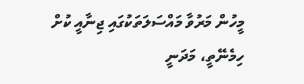މީހުން މަރުވާ މައްސަލަތަކުގައި ޖިނާއީ ކުށް ހިމެނޭތީ، މަދަނީ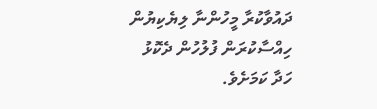ދައުވާކުރާ މީހުންނާ ލިޔެކިޔުން ހިއްސާކުރަން ފުލުހުން ދެކޮޅު ހަދާ ކަމަށެވެ.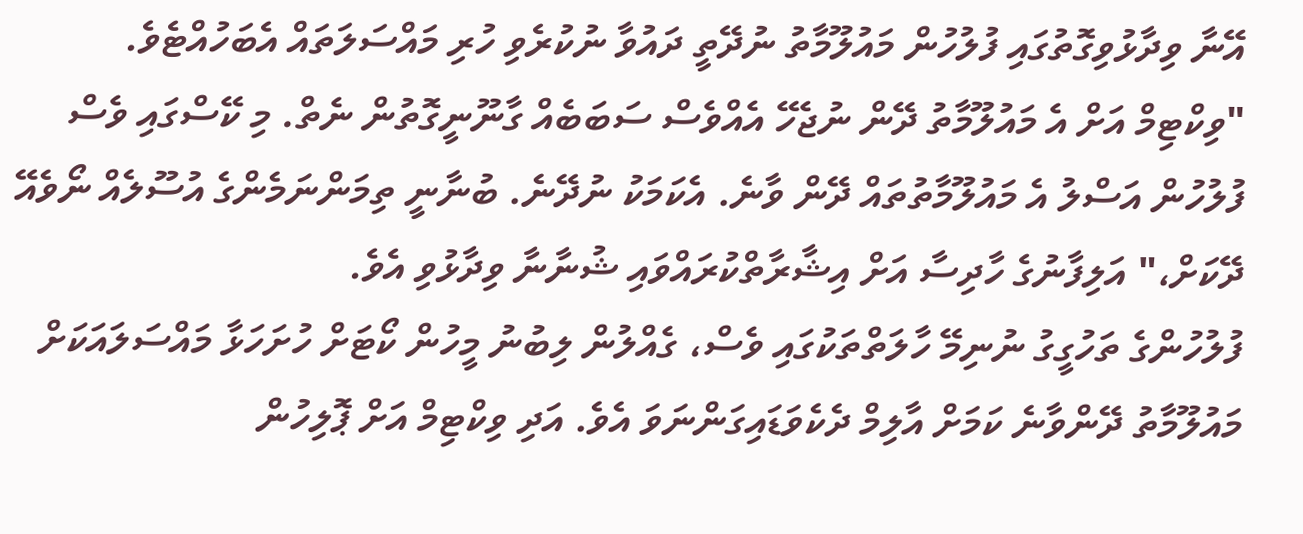އޭނާ ވިދާޅުވިގޮތުގައި ފުލުހުން މައުލޫމާތު ނުދޭތީ ދައުވާ ނުކުރެވި ހުރި މައްސަލަތައް އެބަހުއްޓެވެ.
"ވިކްޓިމް އަށް އެ މައުލޫމާތު ދޭން ނުޖެހޭ އެއްވެސް ސަބަބެއް ގާނޫނީގޮތުން ނެތް. މި ކޭސްގައި ވެސް ފުލުހުން އަސްލު އެ މައުލޫމާތުތައް ދޭން ވާނެ. އެކަމަކު ނުދޭނެ. ބުނާނީ ތިމަންނަމެންގެ އުސޫލެއް ނޯވެއޭ ދޭކަށް،" އަލިފާނުގެ ހާދިސާ އަށް އިޝާރާތްކުރައްވައި ޝުނާނާ ވިދާޅުވި އެވެ.
ފުލުހުންގެ ތަހުގީގު ނުނިމޭ ހާލަތްތަކުގައި ވެސް، ގެއްލުން ލިބުނު މީހުން ކޯޓަށް ހުށަހަޅާ މައްސަލައަކަށް މައުލޫމާތު ދޭންވާނެ ކަމަށް އާލިމް ދެކެވަޑައިގަންނަވަ އެވެ. އަދި ވިކްޓިމް އަށް ޕޮލިހުން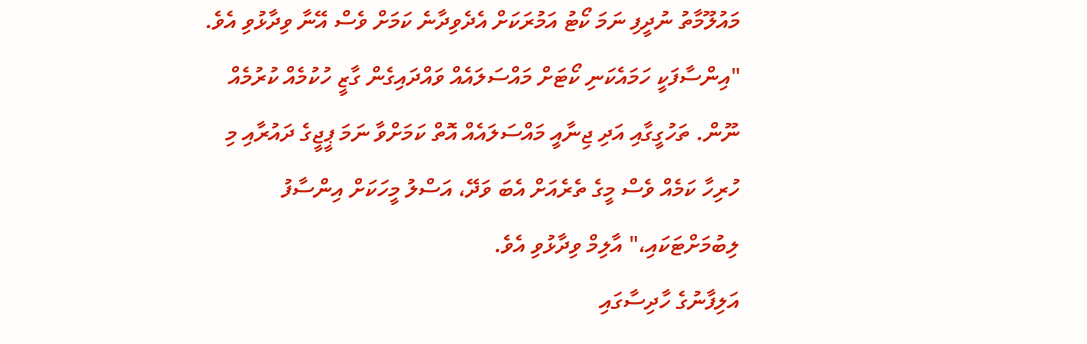މައުލޫމާތު ނުދީފި ނަމަ ކޯޓު އަމުރަކަށް އެދެވިދާނެ ކަމަށް ވެސް އޭނާ ވިދާޅުވި އެވެ.
"އިންސާފަކީ ހަމައެކަނި ކޯޓަށް މައްސަލައެއް ވައްދައިގެން ގާޒީ ހުކުމެއް ކުރުމެއް ނޫން. ތަހުގީގާއި އަދި ޖިނާއީ މައްސަލައެއް އޮތް ކަމަށްވާ ނަމަ ޕީޖީގެ ދައުރާއި މި ހުރިހާ ކަމެއް ވެސް މީގެ ތެރެއަށް އެބަ ވަދޭ، އަސްލު މީހަކަށް އިންސާފު ލިބުމަށްޓަކައި،" އާލިމް ވިދާޅުވި އެވެ.
އަލިފާނުގެ ހާދިސާގައި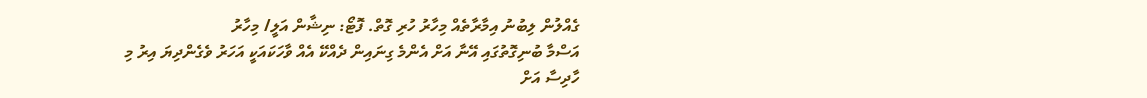ގެއްލުން ލިބުނު އިމާރާތެއް މިހާރު ހުރި ގޮތް. ފޮޓޯ: ނިޝާން އަލީ/ މިހާރު
އަސްމާ ބުނިގޮތުގައި އޭނާ އަށް އެންމެ ގިނައިން ދެއްކޭ އެއް ވާހަކައަކީ އަހަރު ވެގެންދިޔަ އިރު މި ހާދިސާ އަށް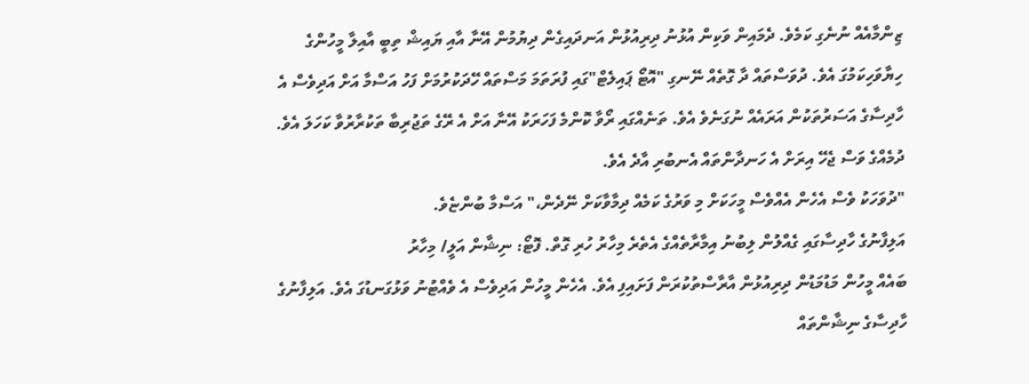ޒިންމާއެއް ނުނެގި ކަމެވެ. ދެމައިން ވަކިން އުޅުނު ދިރިއުޅުން އަނދައިގެން ދިޔުމުން އޭނާ އާއި ޔައިޝް ތިބީ އާއިލާ މީހުންގެ ހިޔާވަހިކަމުގަ އެވެ. ދުވަސްތައް ދާ ގޮތެއް ނޭނގި "އޮޓޯ ޕައިލެޓް"ގައި ފުރަތަމަ މަސްތައް ހޭދަކުރުމަށް ފަހު އަސްމާ އަށް އަދިވެސް އެ ހާދިސާގެ އަސަރުތަކުން އަރައެއް ނުގަނެވެ އެވެ. ތަނެއްގައި ރޯވާ ކޮންމެ ފަހަރަކު އޭނާ އަށް އެ ރޭގެ ތަޖުރިބާ ތަކުރާރުވާ ކަހަލަ އެވެ. ދުމެއްގެ ވަސް ޖެހޭ އިރަށް އެ ހަނދާންތައް އެނބުރި އާދެ އެވެ.
"ދުވަހަކު ވެސް އެހެން އެއްވެސް މީހަކަށް މި ވަރުގެ ކަމެއް ދިމާވާކަށް ނޭދެން،" އަސްމާ ބުންޏެވެ.
އަލިފާނުގެ ހާދިސާގައި ގެއްލުން ލިބުނު އިމާރާތެއްގެ އެތެރެ މިހާރު ހުރި ގޮތް. ފޮޓޯ: ނިޝާން އަލީ/ މިހާރު
ބައެއް މީހުން މަޑުމަޑުން ދިރިއުޅުން އާރާސްތުކުރަން ފަށައިފި އެވެ. އެހެން މީހުން އަދިވެސް އެ ވެއްޓުނު ވަޅުގަނޑުގަ އެވެ. އަލިފާނުގެ ހާދިސާގެ ނިޝާންތައް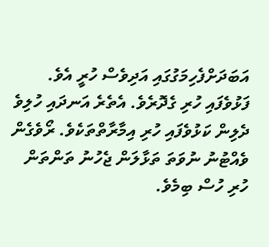އަބަދަށްފެހިމަގުގައި އަދިވެސް ހުރީ އެވެ. ފަޅުވެފައި ހުރި ގެދޮރެވެ. އެތެރެ އަނދައި ހުލިވެ ދެލިން ކަޅުވެފައި ހުރި އިމާރާތްތަކެވެ. ރޯވެގެން ވެއްޓުނު ނުވަތަ ތަޅާލަން ޖެހުނު ތަންތަން ހުރި ހުސް ބިމެވެ.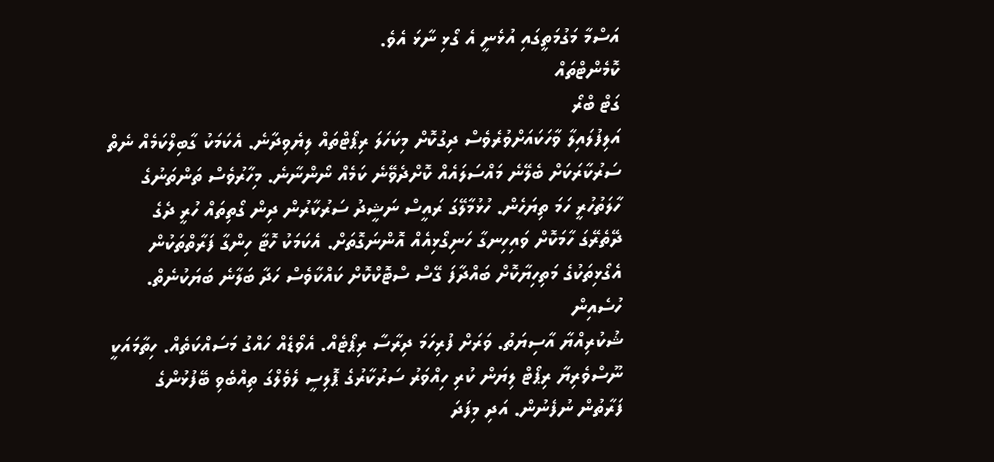އަސްމާ މަގުމަތީގައި އުޅެނީ އެ ގޯޅި ނާޅަ އެވެ.
ކޮމެންޓްތައް
ގަޓް ބްރޯ
އަލިފުލައިލާ ވާހަކައަށްވުރެވެސް ދިގުކޮށް މިކަހަލަ ރިޕޯޓްތައް ލިޔެވިދާނެ. އެކަމަކު ގާބިލްކަމެއް ނެތް ސަރުކާރަކަށް ބެލޭނެ މައްސަލައެއް ކޮށްދެވޭނެ ކަމެއް ނޯންނާނެ. މިހާރުވެސް ތަންތަނުގެ ހާލަތުހުރީ ހަމަ ތިޔަހެން. ހުޅުމާލޭގަ ރައީސް ނަޝީދު ސަރުކާރުން ދިން ގޯތިތައް ހުރީ ދެގެ ދޭތެރޭގަ ހާމަކޮށް ވައިހިނގާ ހަނިގޯޅިއެއް އޮންނަގޮތަށް. އެކަމަކު ހޮޓާ ހިންގާ ފަރާތްތަކުން އެގޯޅިތަކުގެ މަތިހިޔާކޮށް ބައްދާފަ ގޭސް ސްޓޮކްކޮށް ކައްކާވެސް ހަދާ ބަލާނެ ބަޔަކުނެތް.
ހުސެއިން
ޝުކުރިއްޔާ އާސިޔަތު. ވަރަށް ފުރިހަމަ ދިރާސާ ރިޕޯޓެއް. އެވޯޑެއް ހައްގު މަސައްކަތެއް. ހިތާމައަކީ ނޫސްވެރިޔާ ރިޕޯޓް ލިޔަން ކުރި ހިއްވަރު ސަރުކާރުގެ ޕޮލިސީ ލެވެލްގަ ތިއްބެވި ބޭފުޅުންގެ ފަރާތުން ނުފެނުން. އަދި މިފަދަ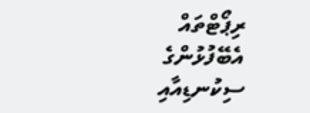ރިޕޯޓްތައް އެބޭފުޅުންގެ ސިކުނޑިއާއި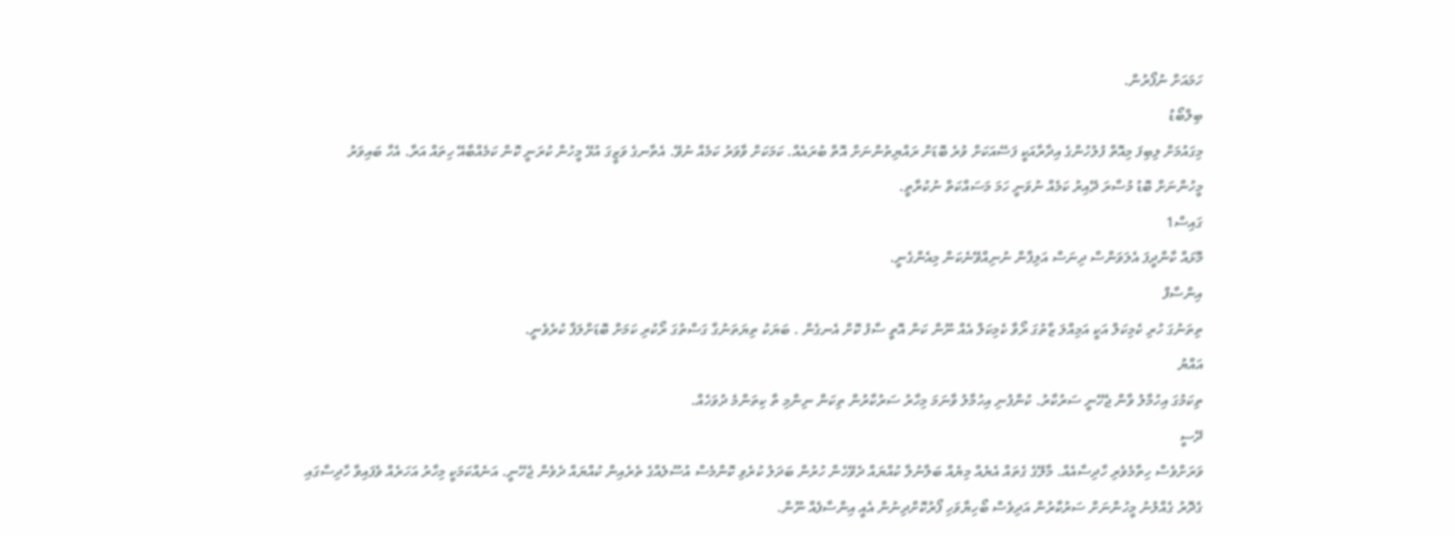ހަމައަށް ނުފޯރުން.
ބިލްބޯޑު
މިގައުމަށް ލިބިފަ މިއޮތް ފުލުހުންގެ އިދާރާއަކީ ފަސޭއަކަށް ވުރެ ބޮޑަށް ރައްޔިތުންނަށް އޮތް ބުރައެއް. ކަމަކަށް ވާވަރު ކަމެއް ނުވޭ. އެތާނގެ ވަޒީގަ އުޅޭ މީހުން ކުރަނީ ކޮން ކަމެއްބާއޭ ހިތައް އަރާ. އެހާ ބައިވަރު މީހުންނަށް ބޮޑު މުސާރަ ދޭއިރު ކަމެއް ނުވަނީ ހަމަ މަސައްކަތް ނުކުރާތީ.
ގައިސް1
މޮޅައް ކާންދީފަ އެލަވަންސް ދިނަސް އަލިފާން ނުނިއްވޭނެކަން މިއެންގެނީ.
އިންސާފް
ތިތަނުގަ ހުރި ކެމިކަލް އަކީ އަމިއްލަ ޒާތުގަ ރޯވާ ކެމިކަލް އެއް ނޫން ކަން އޮތީ ސާފު ކޮށް އެނގެން . ބަޔަކު ތިޔަތަނުގާ ގަސްތުގަ ރޯކުރި ކަމަށް ބޮޑަށްލަފާ ކުރެވެނީ.
އައްޔު
ތިކަމުގަ އިހުމާލު ވާން ޖެހޭނީ ސަރުކާރު. ކުންފުނި އިހުމާލު ވާނަމަ މިހާރު ސަރުކާރުން ތިކަން ނިންމި ތާ ކިތަންމެ ދުވަހެއް.
ދޭސީ
ވަރަށްވެސް ހިތާމެވެރި ހާދިސާއެއް. މާލޭގެ ގެތައް އެޔެއް މިޔެއް ބަލާނުލާ ކުއްޔައް ދެވޭހެން ހުރުން ބަދަލު ކުރެވި ކޮންމެސް އުސޫލެއްގެ ތެރެއިން ކުއްޔައް ދެވެން ޖެހޭނީ. އަނެއްކަމަކީ މިހާރު އަހަރެއް ވެފައިވާ ހާދިސާގައި ގެދޮރު ގެއްލުނު މީހުންނަށް ސަރުކާރުން އަދިވެސް ބޯހިޔާވަހި ފޯރުކޮށްދިނުން އެއީ އިންސާފެއް ނޫން.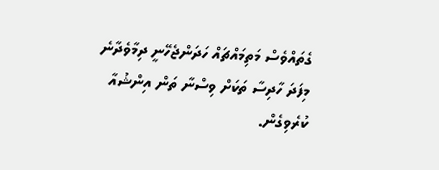ގެތައްވެސް މަތިމައްޗައް ހަދަންޖެހޭނީ ދިމާވެދާނެ މިފަދަ ހާދިސާ ތަކަށް ވިސްނާ ތަން އިންޝުއާ ކުރެވިގެން.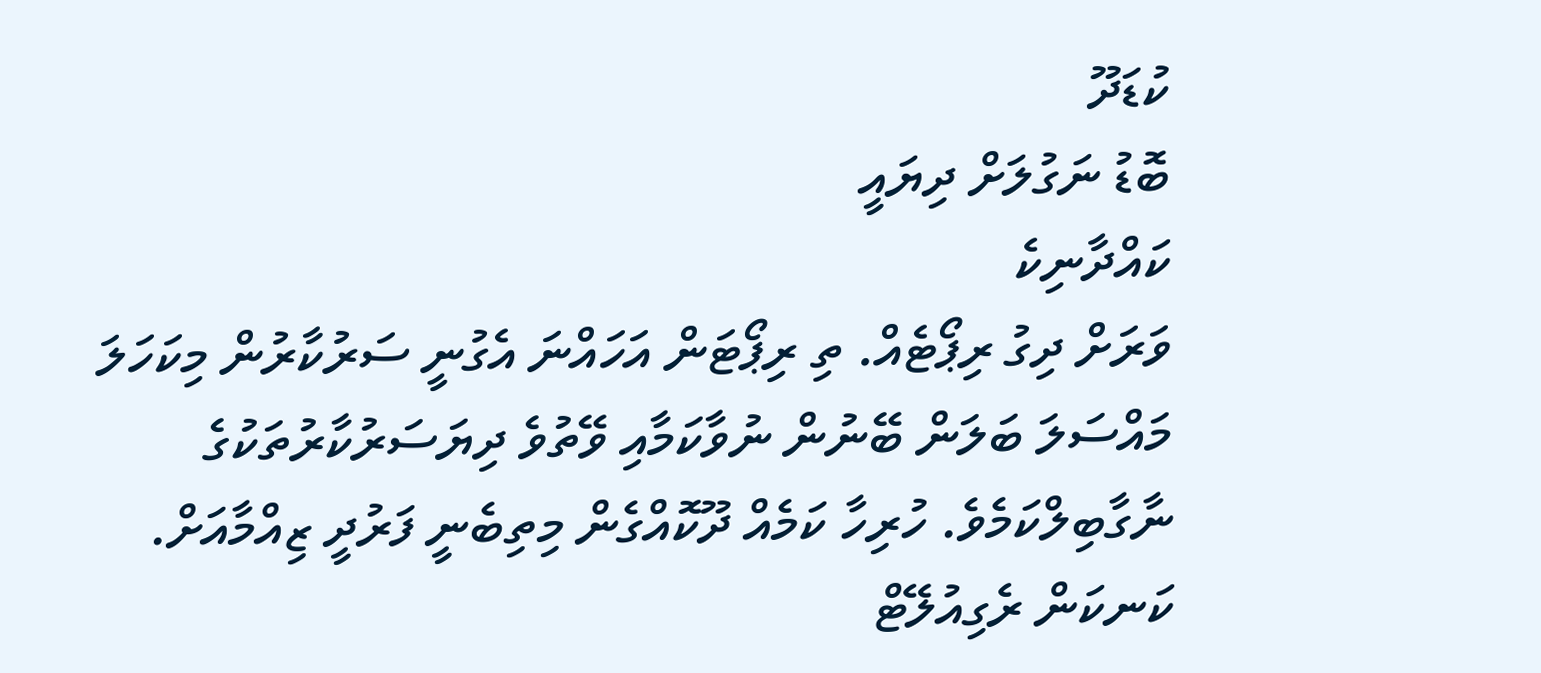ކުޑަދޫ
ބޮޑު ނަގުލަށް ދިޔައީ
ކައްދާނިކެ
ވަރަށް ދިގު ރިޕޯޓެއް. ތި ރިޕޯޓަން އަހައްނަ އެގުނީ ސަރުކާރުން މިކަހަލަ މައްސަލަ ބަލަން ބޭނުން ނުވާކަމާއި ވޭތުވެ ދިޔަސަރުކާރުތަކުގެ ނާގާބިލްކަމެވެ. ހުރިހާ ކަމެއް ދޫކޮއްގެން މިތިބެނީ ފަރުދީ ޒިއްމާއަށް. ކަނކަން ރެގިއުލޭޓް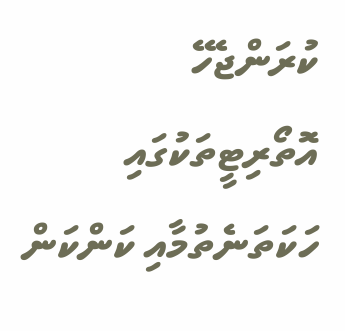ކުރަންޖެހޭ އޮތޯރިޓީތަކުގައި ހަކަތަނެތުމާއި ކަންކަން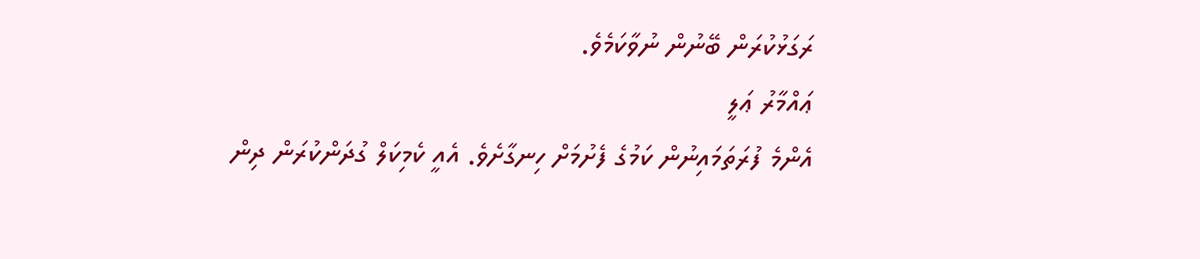ރަގަޅުކުރަން ބޭނުން ނުވާކަމެވެ.
ޢައްމާރު ޢަލީ
އެންމެ ފުރަތަމައިނުން ކަމުގެ ފެށުމަށް ހިނގާށެވެ. އެއީ ކެމިކަލް ގުދަންކުރަން ދިން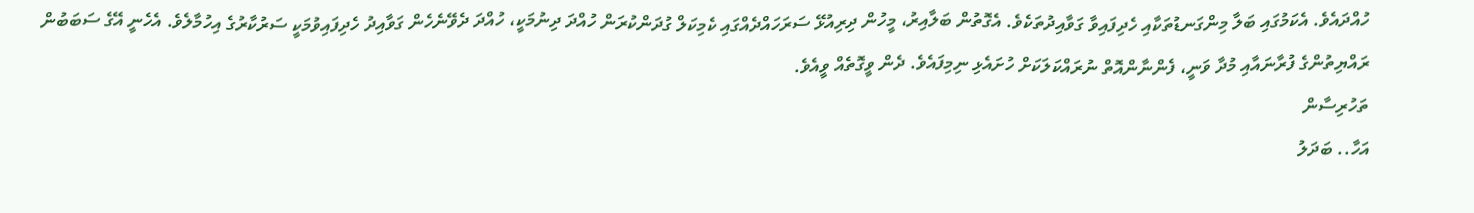ހުއްދައެވެ. އެކަމުގައި ބަލާ މިންގަނޑުތަކާއި ހެދިފައިވާ ގަވާއިދުތަކެވެ. އެގޮތުން ބަލާއިރު، މީހުން ދިރިއުޅޭ ސަރަހައްދެއްގައި ކެމިކަލް ގުދަންކުރަން ހުއްދަ ދިނުމަކީ، ހުއްދަ ދެވޭނެހެން ގަވާއިދު ހެދިފައިވުމަކީ ސަރުކާރުގެ އިހުމާލެވެ. އެހެނީ އޭގެ ސަބަބުން ރައްޔިތުންގެ ފުރާނައާއި މުދާ ވަނީ، ފެންނާންއޮތް ނުރައްކަލަކަށް ހުށައެޅި ނިމިފައެވެ. ދެން ވީގޮތެއް ވީއެވެ.
ތަހުރިސާން
އަހާ.. ބަދަލު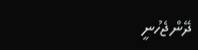ދޭންޖެހުނީ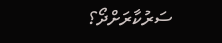ސަރުކާރަށްދޯ؟